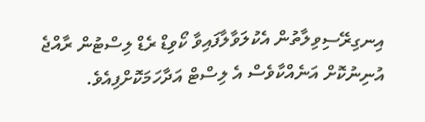އިނގިރޭސިވިލާތުން އެކުލަވާލާފައިވާ ކޯވިޑް ރެޑް ލިސްޓުން ރާއްޖެ އުނިނުކޮށް އަނެއްކާވެސް އެ ލިސްޓް އަދާހަމަކޮށްފިއެވެ.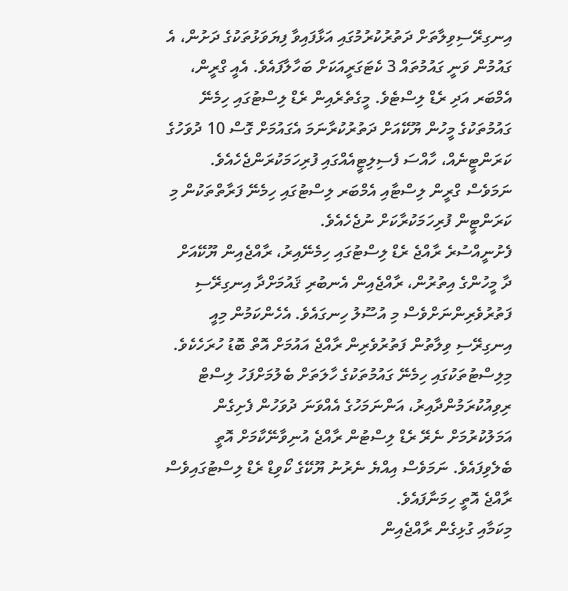އިނގިރޭސިވިލާތަށް ދަތުރުކުރުމުގައި އަޅާފައިވާ ފިޔަވަޅުތަކުގެ ދަށުން، އެ ގައުމުން ވަނީ ގައުމުތައް 3 ކެޓަގަރީއަކަށް ބަހާލާފައެވެ. އެއީ ގްރީން، އެމްބަރ އަދި ރެޑް ލިސްޓެވެ. މީގެތެރެއިން ރެޑް ލިސްޓުގައި ހިމެނޭ ގައުމުތަކުގެ މީހުން ޔޫކޭއަށް ދަތުރުކުރާނަމަ އެގައުމަށް ގޮސް 10 ދުވަހުގެ ކަރަންޓީނެއް، ހާއްސަ ފެސިލިޓީއެއްގައި ފުރިހަމަކުރަންޖެހެއެވެ. ނަމަވެސް ގްރީން ލިސްޓާއި އެމްބަރ ލިސްޓުގައި ހިމެނޭ ފަރާތްތަކުން މި ކަރަންޓީން ފުރިހަމަކުރާކަށް ނުޖެހެއެވެ.
ފެށުނީއްސުރެ ރާއްޖެ ރެޑް ލިސްޓުގައި ހިމެނޭއިރު، ރާއްޖެއިން ޔޫކޭއަށް ދާ މީހުންގެ އިތުރުން، ރާއްޖެއިން އެނބުރި ޤައުމަށްދާ އިނގިރޭސި ފަތުރުވެރިންނަށްވެސް މި އުސޫލު ހިނގައެވެ. އެހެންކަމުން މިއީ އިނގިރޭސި ވިލާތުން ފަތުރުވެރިން ރާއްޖެ އައުމަށް އޮތް ބޮޑު ހުރަހެކެވެ.
މިލިސްޓުތަކުގައި ހިމެނޭ ގައުމުތަކުގެ ހާލަތަށް ބެލުމަށްފަހު ލިސްޓް ރިވިއުކުރަމުންދާއިރު، އަންނަމަހުގެ އެއްވަނަ ދުވަހުން ފެށިގެން އަމަލުކުރުމަށް ނެރޭ ރެޑް ލިސްޓުން ރާއްޖެ އުނިވާނޭކާމަށް އޮތީ ބެލެވިފައެވެ. ނަމަވެސް އިއްޔެ ނެރުނު ޔޫކޭގެ ކޯވިޑް ރެޑް ލިސްޓުގައިވެސް ރާއްޖެ އޮތީ ހިމަނާފައެވެ.
މިކަމާއި ގުޅިގެން ރާއްޖެއިން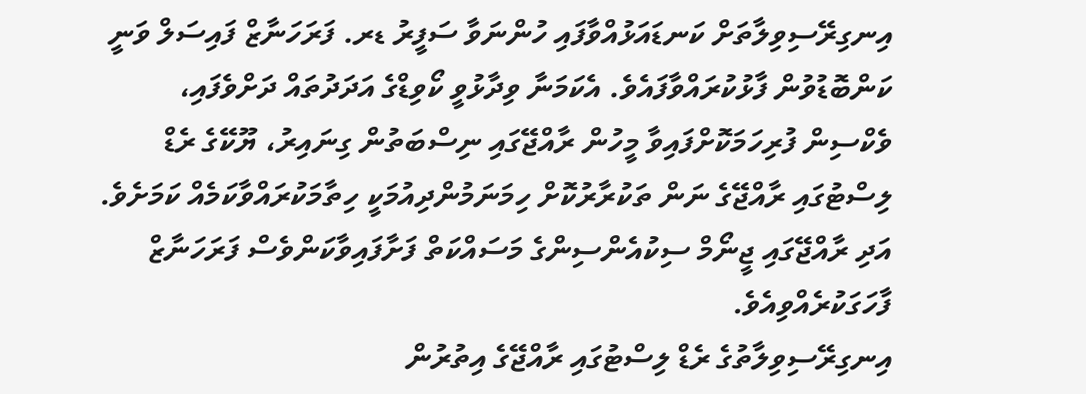އިނގިރޭސިވިލާތަށް ކަނޑައަޅުއްވާފައި ހުންނަވާ ސަފީރު ޑރ. ފަރަހަނާޒް ފައިސަލް ވަނީ ކަންބޮޑުވުން ފާޅުކުރައްވާފައެވެ. އެކަމަނާ ވިދާޅުވީ ކޯވިޑްގެ އަދަދުތައް ދަށްވެފައި، ވެކްސިން ފުރިހަމަކޮށްފައިވާ މީހުން ރާއްޖޭގައި ނިސްބަތުން ގިނައިރު، ޔޫކޭގެ ރެޑް ލިސްޓުގައި ރާއްޖޭގެ ނަން ތަކުރާރުކޮށް ހިމަނަމުންދިއުމަކީ ހިތާމަކުރައްވާކަމެއް ކަމަށެވެ. އަދި ރާއްޖޭގައި ޖީނޯމް ސިކުއެންސިންގެ މަސައްކަތް ފަށާފައިވާކަންވެސް ފަރަހަނާޒް ފާހަގަކުރެއްވިއެވެ.
އިނގިރޭސިވިލާތުގެ ރެޑް ލިސްޓުގައި ރާއްޖޭގެ އިތުރުން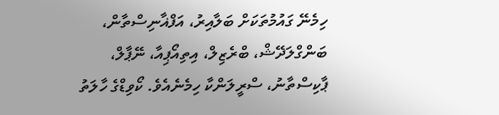ހިމެނޭ ގައުމުތަކަށް ބަލާއިރު، އަފްޣާނިސްތާން، ބަންގްލަދޭޝް، ބްރެޒިލް، އިތިއޯޕިއާ، ނޭޕާލް، ޕާކިސްތާނު، ސްރީލަންކާ ހިމެނެއެވެ. ކޯވިޑްގެ ހާލަތު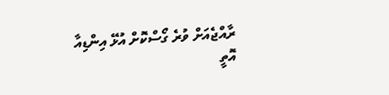ރާއްޖެއަށް ވުރެ ގޯސްކޮށް އުޅޭ އިންޑިއާ އޮތީ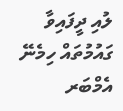ލުއި ދީފައިވާ ގައުމުތައް ހިމެނޭ އެމްބަރ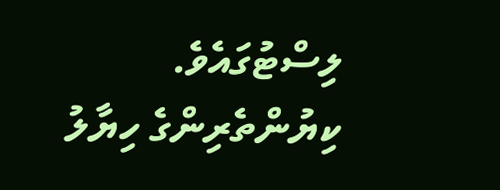ލިސްޓުގައެވެ.
ކިޔުންތެރިންގެ ހިޔާލު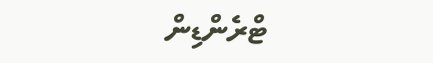ޓްރެންޑިން